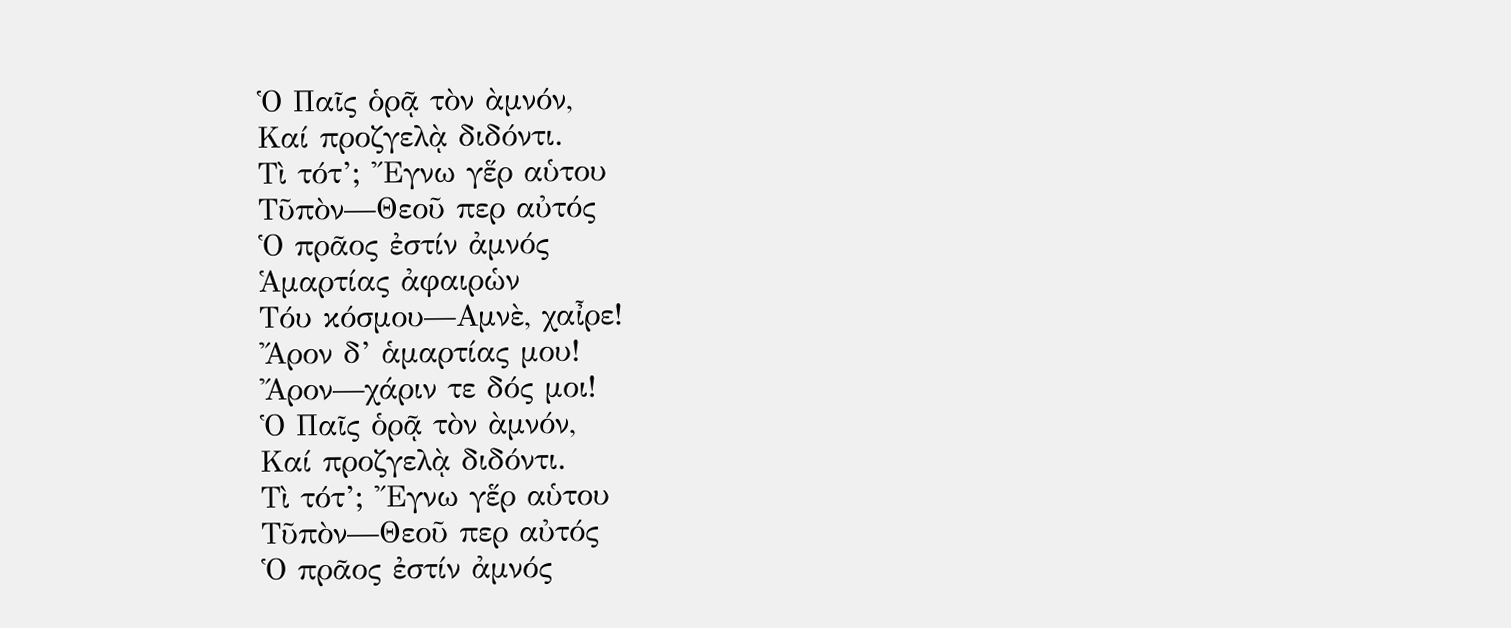Ὁ Παῖς ὁρᾷ τὸν ὰμνόν,
Καί προζγελᾲ διδόντι.
Τὶ τότ’; Ἔγνω γἕρ αὑτου
Τῦπὸν—Θεοῦ περ αὐτός
Ὁ πρᾶος ἐστίν ἀμνός
Ἁμαρτίας ἀφαιρὡν
Tόυ κόσμου—Αμνὲ, χαἶρε!
Ἄρον δ’ ἁμαρτίας μου!
Ἄρον—χάριν τε δός μοι!
Ὁ Παῖς ὁρᾷ τὸν ὰμνόν,
Καί προζγελᾲ διδόντι.
Τὶ τότ’; Ἔγνω γἕρ αὑτου
Τῦπὸν—Θεοῦ περ αὐτός
Ὁ πρᾶος ἐστίν ἀμνός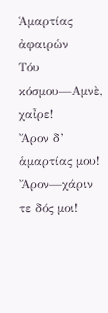Ἁμαρτίας ἀφαιρὡν
Tόυ κόσμου—Αμνὲ, χαἶρε!
Ἄρον δ’ ἁμαρτίας μου!
Ἄρον—χάριν τε δός μοι!